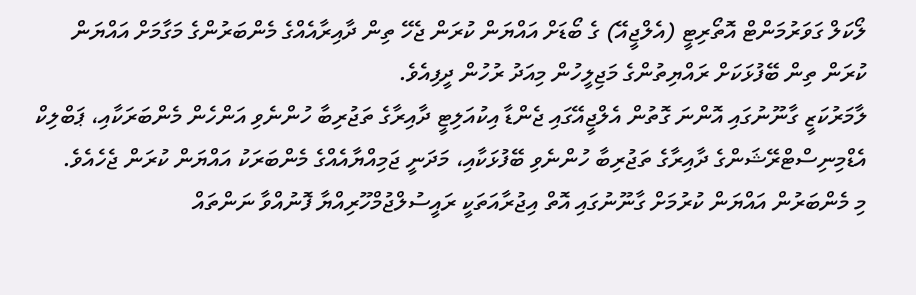ލޯކަލް ގަވަރުމަންޓް އޮތޯރިޓީ (އެލްޖީއޭ) ގެ ބޯޑަށް އައްޔަން ކުރަން ޖެހޭ ތިން ދާއިރާއެއްގެ މެންބަރުންގެ މަގާމަށް އައްޔަން ކުރަން ތިން ބޭފުޅަކަށް ރައްޔިތުންގެ މަޖިލީހުން މިއަދު ރުހުން ދީފިއެވެ.
ލާމަރުކަޒީ ގާނޫނުގައި އޮންނަ ގޮތުން އެލްޖީއޭގައި ޖެންޑާ އިކުއަލިޓީ ދާއިރާގެ ތަޖުރިބާ ހުންނެވި އަންހެން މެންބަރަކާއި، ޕަބްލިކް އެޑްމިނިސްޓްރޭޝަންގެ ދާއިރާގެ ތަޖުރިބާ ހުންނެވި ބޭފުޅަކާއި، މަދަނީ ޖަމިއްޔާއެއްގެ މެންބަރަކު އައްޔަން ކުރަން ޖެހެއެވެ.
މި މެންބަރުން އައްޔަން ކުރުމަށް ގާނޫނުގައި އޮތް އިޖުރާއަތަކީ ރައީސުލްޖުމްހޫރިއްޔާ ފޮނުއްވާ ނަންތައް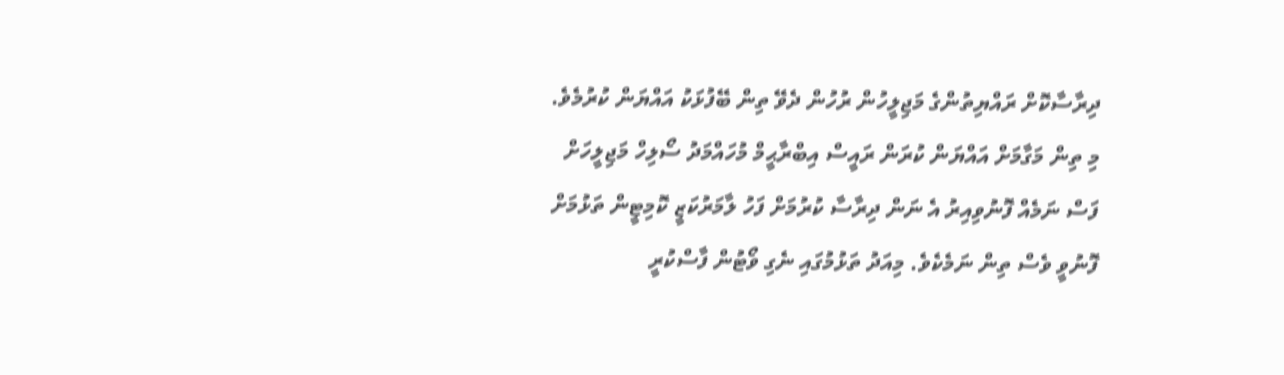ދިރާސާކޮށް ރައްޔިތުންގެ މަޖިލީހުން ރުހުން ދެވޭ ތިން ބޭފުޅަކު އައްޔަން ކުރުމެވެ.
މި ތިން މަގާމަށް އައްޔަން ކުރަން ރައީސް އިބްރާޙީމް މުހައްމަދު ސޯލިހް މަޖިލީހަށް ފަސް ނަމެއް ފޮނުވިއިރު އެ ނަން ދިރާސާ ކުރުމަށް ފަހު ލާމަރުކަޒީ ކޮމިޓީން ތަޅުމަށް ފޮނުވީ ވެސް ތިން ނަމެކެވެ. މިއަދު ތަޅުމުގައި ނެގި ވޯޓުން ފާސްކުރީ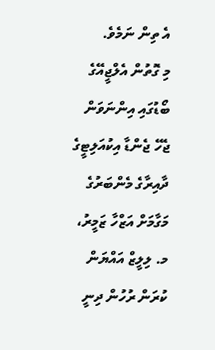އެ ތިން ނަމެވެ.
މި ގޮތުން އެލްޖީއޭގެ ބޯޑުގައި އިންނަވަން ޖެހޭ ޖެންޑާ އިކުއަލިޓީގެ ދާއިރާގެ މެންބަރުގެ މަގާމަށް އަޒްހާ ޒަމީރު، މ. ލިލީޒް އައްޔަން ކުރަން ރުހުން ދިނީ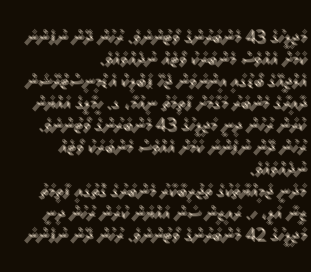މަޖިލީހުގެ 43 މެންބަރުންގެ ވޯޓުންނެވެ. ރުހުން ދޭން ނުފެންނަ ކަމަށް އެއްވެސް މެންބަރަކު ވޯޓެއް ނުދެއްވައެވެ.
އެލްޖީއޭގެ ބޯޑުގައި އިންނަވަން ޖެހޭ ޕަބްލިކް އެޑްމިނިސްޓްރޭޝަން ދާއިރާގެ މެންބަރު މަގާމަށް ފާތިމަތު ނިއުމާ، ގ. ހީމާލީގެ އައްޔަން ކުރަން ރުހުން ދިނީ މަޖިލީހުގެ 43 މެންބަރުންގެ ވޯޓުންނެވެ. ރުހުން ދޭން ނުފެންނަ ކަމަށް އެއްވެސް މެންބަރަކު ވޯޓެއް ނުދެއްވައެވެ.
މަދަނީ ޖަމިއްޔާތަކުގެ ތަޖުރިބާކާރު މެންބަރުގެ ގޮތުގައި ފާތިމަތު ޒީނާ އަލީ، ހ. ރައިޒިން ސަން އައްޔަން ކުރަން ރުހުން ދިނީ މަޖިލީހުގެ 42 މެންބަރުންގެ ވޯޓުންނެވެ. ރުހުން ދޭން ނުފެންނަ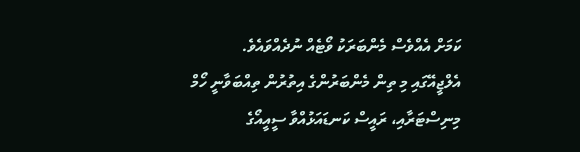ކަމަށް އެއްވެސް މެންބަރަކު ވޯޓެއް ނުދެއްވައެވެ.
އެލްޖީއޭގައި މި ތިން މެންބަރުންގެ އިތުރުން ތިއްބަވާނީ ހޯމް މިނިސްޓަރާއި، ރައީސް ކަނޑައަޅުއްވާ ސީއީއޯގެ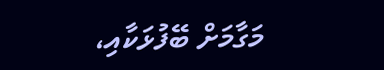މަގާމަށް ބޭފުޅަކާއި،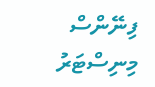ފިނޭންސް މިނިސްޓަރު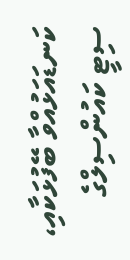ކަނޑައަޅުއްވާ ބޭފުޅަކާއި، ސިޓީ ކައުންސިލްގެ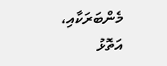މެންބަރަކާއި، އަތޮޅު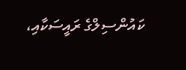ކައުންސިލްގެ ރައީސަކާއި،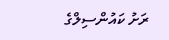ރަށު ކައުންސިލްގެ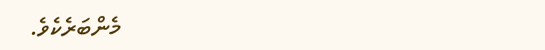މެންބަރެކެވެ.